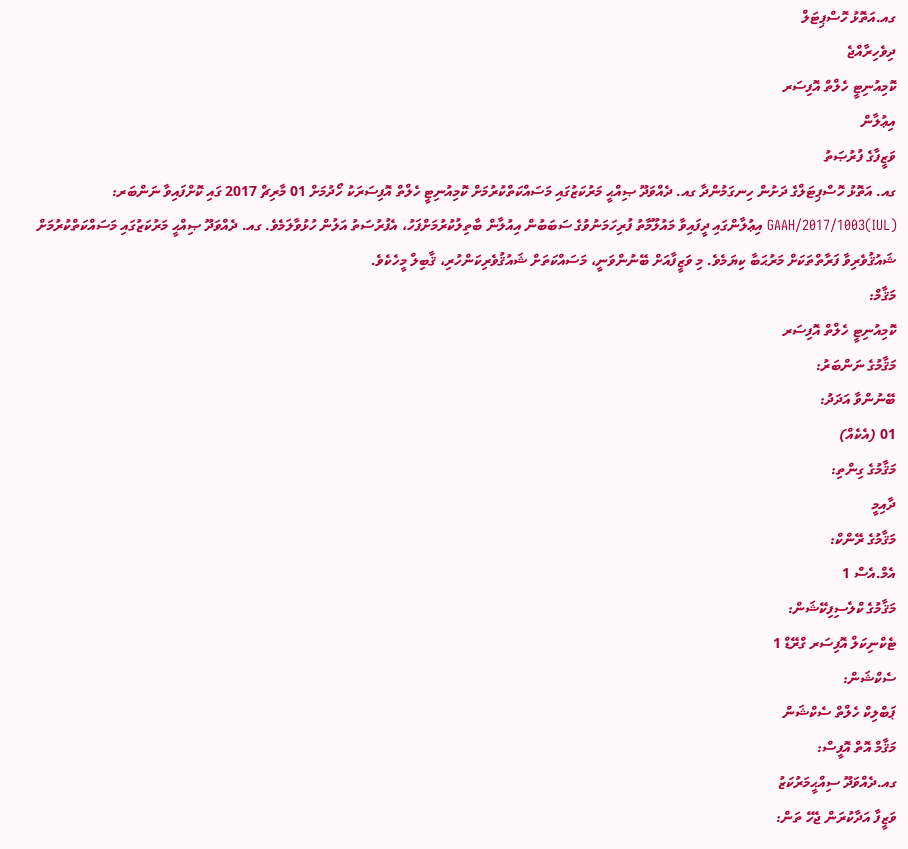ގއ.އަތޮޅު ހޮސްޕިޓަލް
ދިވެހިރާއްޖެ
ކޮމިއުނިޓީ ހެލްތް އޮފިސަރ
އިޢުލާން
ވަޒީފާގެ ފުރުޞަތު
ގއ. އަތޮޅު ހޮސްޕިޓަލްގެ ދަށުން ހިނގަމުންދާ ގއ. ދެއްވަދޫ ޞިއްޙީ މަރުކަޒުގައި މަސައްކަތްކުރުމަށް ކޮމިއުނިޓީ ހެލްތް އޮފިސަރަކު ހޯދުމަށް 01 މާރިޗް 2017 ގައި ކޮށްފައިވާ ނަންބަރ: (IUL)GAAH/2017/1003 އިޢުލާންގައި ދީފައިވާ މައުލޫމާތު ފުރިހަމަނުވުގެ ސަބަބުން އިއުލާން ބާތިލުކުރުމަށްފަހު، އެފުރުސަތު އަލުން ހުޅުވާލަމެވެ. ގއ. ދެއްވަދޫ ޞިއްޙީ މަރުކަޒުގައި މަސައްކަތްކުރުމަށް ޝައުޤުވެރިވާ ފަރާތްތަކަށް މަރުޙަބާ ކިޔަމެވެ. މި ވަޒީފާއަށް ބޭނުންވަނީ، މަސައްކަތަށް ޝައުޤުވެރިކަންހުރި، ޤާބިލް މީހެކެވެ.
މަޤާމް:
ކޮމިއުނިޓީ ހެލްތް އޮފިސަރ
މަޤާމުގެ ނަންބަރު:
ބޭނުންވާ އަދަދު:
01 (އެކެއް)
މަޤާމުގެ ގިންތި:
ދާއިމީ
މަޤާމުގެ ރޭންކް:
އެމް.އެސް 1
މަޤާމުގެ ކްލެސިފިކޭޝަން:
ޓެކްނިކަލް އޮފިސަރ ގްރޭޑް 1
ސެކްޝަން:
ޕަބްލިކް ހެލްތް ސެކްޝަން
މަޤާމް އޮތް އޮފީސް:
ގއ.ދެއްވަދޫ ސިއްޙީމަރުކަޒު
ވަޒީފާ އަދާކުރަން ޖެހޭ ތަން: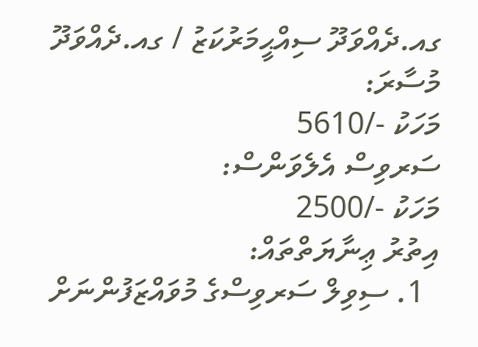ގއ.ދެއްވަދޫ ސިއްޙީމަރުކަޒު / ގއ.ދެއްވަދޫ
މުސާރަ:
މަހަކު -/5610
ސަރވިސް އެލެވަންސް:
މަހަކު -/2500
އިތުރު ޢިނާޔަތްތައް:
  1. ސިވިލް ސަރވިސްގެ މުވައްޒަފުންނަށް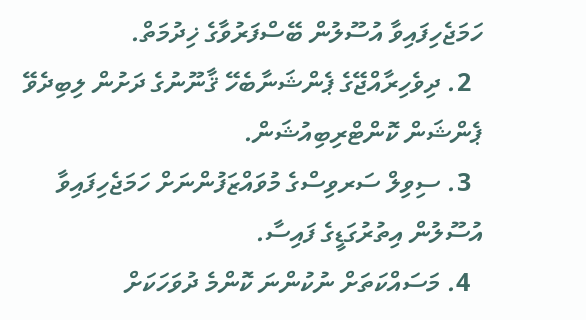ހަމަޖެހިފައިވާ އުސޫލުން ބޭސްފަރުވާގެ ޚިދުމަތް.
  2. ދިވެހިރާއްޖޭގެ ޕެންޝަނާބެހޭ ޤާނޫނުގެ ދަށުން ލިބިދެވޭ ޕެންޝަން ކޮންޓްރިބިއުޝަން.
  3. ސިވިލް ސަރވިސްގެ މުވައްޒަފުންނަށް ހަމަޖެހިފައިވާ އުސޫލުން އިތުރުގަޑީގެ ފައިސާ.
  4. މަސައްކަތަށް ނުކުންނަ ކޮންމެ ދުވަހަކަށް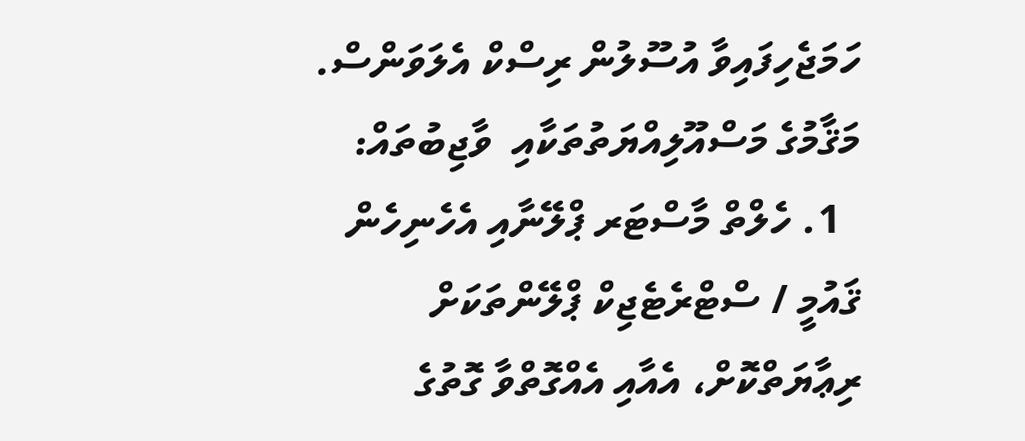ހަމަޖެހިފައިވާ އުސޫލުން ރިސްކް އެލަވަންސް.
މަޤާމުގެ މަސްއޫލިއްޔަތުތަކާއި  ވާޖިބުތައް:
  1. ހެލްތް މާސްޓަރ ޕްލޭނާއި އެހެނިހެން ޤައުމީ / ސްޓްރެޓެޖިކް ޕްލޭންތަކަށް ރިޢާޔަތްކޮށް، އެއާއި އެއްގޮތްވާ ގޮތުގެ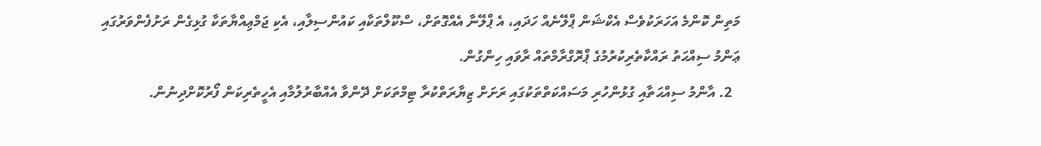މަތިން ކޮންމެ އަހަރަކުވެސް އެކްޝަން ޕްލޭނެއް ހަދައި، އެ ޕްލޭނާ އެއްގޮތަށް، ސްކޫލްތަކާއި ކައުންސިލާއި، އެކި ޖަމްޢިއްޔާތަކާ ގުޅިގެން ރަށުފެންވަރުގައި ޢަންމު ސިއްޙަތު ރައްކާތެރިކުރުމުގެ ޕްރޮގްރާމްތައް ރާވައި ހިންގުން.
  2. އާންމު ސިއްޙަތާއި ގުޅުންހުރި މަސައްކަތްތަކުގައި ރަށަށް ޒިޔާރަތްކުރާ ޓިމްތަކަށް ދޭންވާ އެއްބާރުލުމާއި އެހީތެރިކަން ފޯރުކޮށްދިނުން.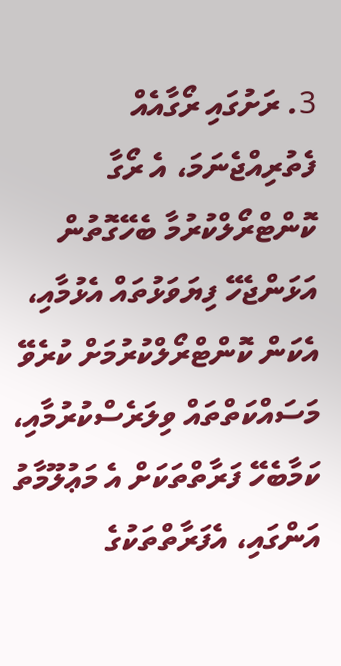3. ރަށުގައި ރޯގާއެއް ފެތުރިއްޖެނަމަ، އެ ރޯގާ ކޮންޓްރޯލްކުރުމާ ބެހޭގޮތުން އަޅަންޖެހޭ ފިޔަވަޅުތައް އެޅުމާއި، އެކަން ކޮންޓްރޯލްކުރުމަށް ކުރެވޭ މަސައްކަތްތައް ވިލަރެސްކުރުމާއި، ކަމާބެހޭ ފަރާތްތަކަށް އެ މަޢުލޫމާތު އަންގައި، އެފަރާތްތަކުގެ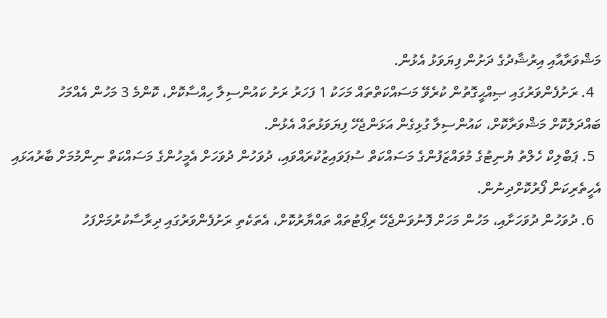މަޝްވަރާއާއި އިރުޝާދުގެ ދަށުން ފިޔަވަޅު އެޅުން.
  4. ރަށުފެންވަރުގައި ޞިއްޙީގޮތުން ކުރެވޭ މަސައްކަތްތައް މަހަކު 1 ފަހަރު ރަށު ކައުންސިލާ ހިއްސާކޮށް، ކޮންމެ 3 މަހުން އެއްމަހު ބައްދަލުކޮށް މަޝްވަރާކޮށް، ކައުންސިލާ ގުޅިގެން އަޅަންޖެހޭ ފިޔަވަޅުތައް އެޅުން.
  5. ޕަބްލިކް ހެލްތު ޔުނިޓުގެ މުވައްޒަފުންގެ މަސައްކަތް ސުޕަވައިޒުކުރައްވައި، ދުވަހުން ދުވަހަށް އެމީހުންގެ މަސައްކަތް ނިންމުމަށް ބާރުއަޅައި އެހީތެރިކަން ފޯރުކޮށްދިނުން.
  6. ދުވަހުން ދުވަހަށާއި، މަހުން މަހަށް ފޮނުވަންޖެހޭ ރިޕޯޓުތައް ތައްޔާރުކޮށް، އެތަކެތި ރަށުފެންވަރުގައި ދިރާސާކުރުމަށްފަހު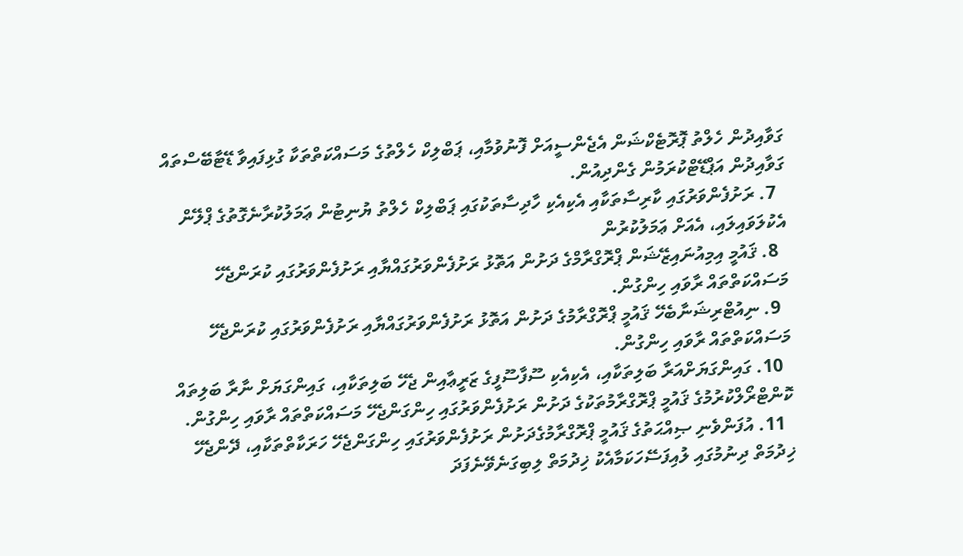ގަވާއިދުން ހެލްތު ޕޮރޮޓެކްޝަން އެޖެންސީއަށް ފޮނުވުމާއި، ޕަބްލިކް ހެލްތުގެ މަސައްކަތްތަކާ ގުޅިފައިވާ ޑޭޓާބޭސްތައް ގަވާއިދުން އަޕްޑޭޓްކުރަމުން ގެންދިއުން.
  7. ރަށުފެންވަރުގައި ކާރިސާތަކާއި އެކިއެކި ހާދިސާތަކުގައި ޕަބްލިކް ހެލްތު ޔުނިޓުން ޢަމަލުކުރާނެގޮތުގެ ޕްލޭން އެކުލަވައިލައި، އެއަށް ޢަމަލުކުރުން
  8. ޤައުމީ އިމިއުނައިޒޭޝަން ޕްރޮގްރާމްގެ ދަށުން އަތޮޅު ރަށުފެންވަރުގައްޔާއި ރަށުފެންވަރުގައި ކުރަންޖެހޭ މަސައްކަތްތައް ރާވައި ހިންގުން.
  9. ނިއުޓްރިޝަނާބެހޭ ޤައުމީ ޕްރޮގްރާމުގެ ދަށުން އަތޮޅު ރަށުފެންވަރުގައްޔާއި ރަށުފެންވަރުގައި ކުރަންޖެހޭ މަސައްކަތްތައް ރާވައި ހިންގުން.
  10. ގައިންގަޔަށްއަރާ ބަލިތަކާއި، އެކިއެކި ސޫފާސޫފީގެ ޒަރީޢާއިން ޖެހޭ ބަލިތަކާއި، ގައިންގަޔަށް ނާރާ ބަލިތައް ކޮންޓްރޯލްކުރުމުގެ ޤައުމީ ޕްރޮގްރާމުތަކުގެ ދަށުން ރަށުފެންވަރުގައި ހިންގަންޖެހޭ މަސައްކަތްތައް ރާވައި ހިންގުން.
  11. އުފަންވެނި ޞިއްޙަތުގެ ޤައުމީ ޕްރޮގްރާމުގެދަށުން ރަށުފެންވަރުގައި ހިންގަންޖެހޭ ހަރަކާތްތަކާއި، ދޭންޖެހޭ ޚިދުމަތް ދިނުމުގައި ލުއިފަސޭހަކަމާއެކު ޚިދުމަތް ލިބިގަނެވޭނެފަދަ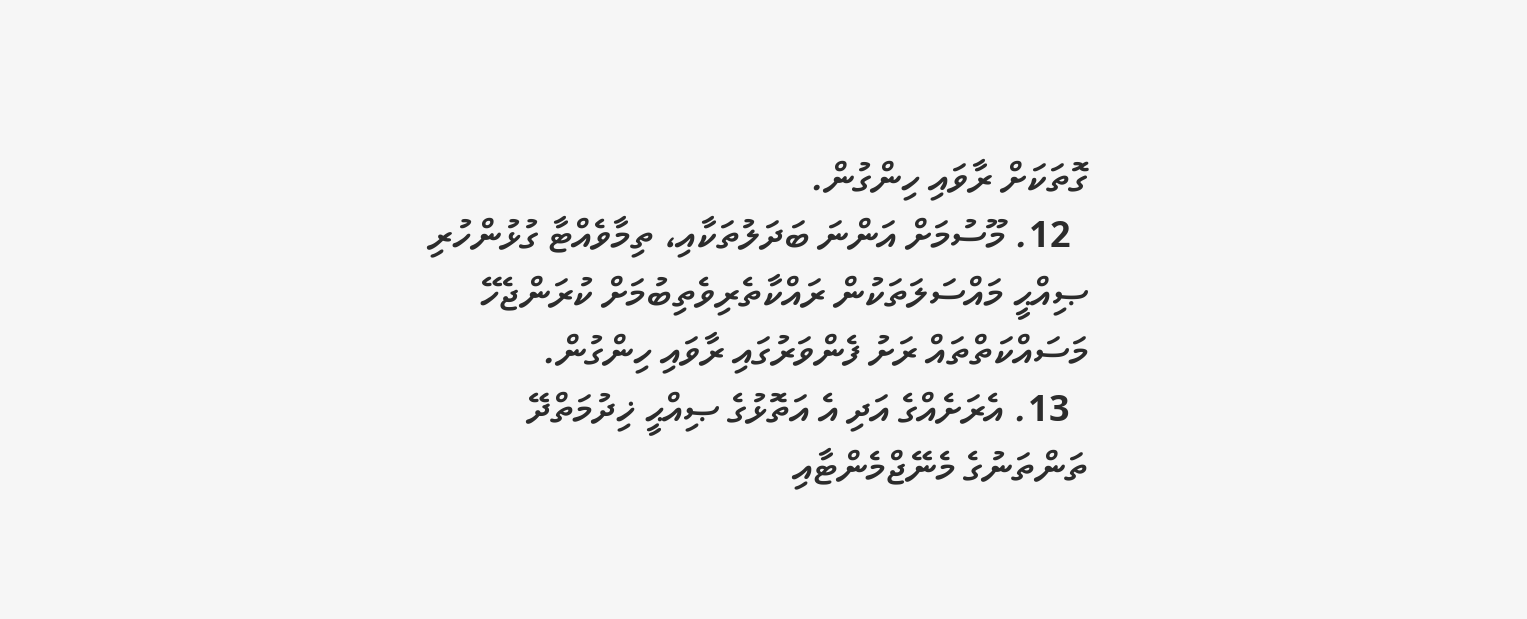ގޮތަކަށް ރާވައި ހިންގުން.
  12. މޫސުމަށް އަންނަ ބަދަލުތަކާއި، ތިމާވެއްޓާ ގުޅުންހުރި ޞިއްޙީ މައްސަލަތަކުން ރައްކާތެރިވެތިބުމަށް ކުރަންޖެހޭ މަސައްކަތްތައް ރަށު ފެންވަރުގައި ރާވައި ހިންގުން.
  13. އެރަށެއްގެ އަދި އެ އަތޮޅުގެ ޞިއްޙީ ޚިދުމަތްދޭ ތަންތަނުގެ މެނޭޖްމެންޓާއި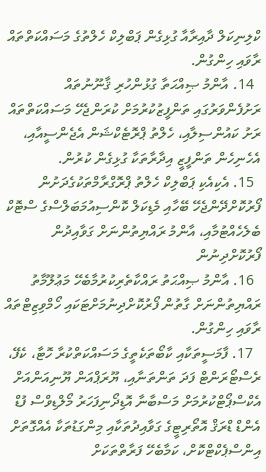ކްލިނިކަލް ދާއިރާއާ ގުޅިގެން ޕަބްލިކް ހެލްތުގެ މަސައްކަތްތައް ރާވައި ހިންގުން.
  14. އާންމު ޞިއްޙަތާ ގުޅުންހުރި ޤާނޫނުތައް ރަށުފެންވަރުގައި ތަންފީޒުކުރުމަށް ކުރަންޖެހޭ މަސައްކަތްތައް ރަށު ކައުންސިލާއި، ހެލްތު ޕްރޮޓެކްޝަން އެޖެންސީއާއި، އެހެނިހެން ތަންފީޒީ އިދާރާތަކާ ގުޅިގެން ކުރުން.
  15. އެކިއެކި ޕަބްލިކް ހެލްތު ޕްރޮގްރާމްތަކުގެދަށުން ފޯރުކޮށްދޭންޖެހޭ ބޭހާއި މެޑިކަލް ކޮންސިއުމަބަލްސްގެ ސްޓޮކް ބެލެހެއްޓުމާއި، އާންމު ރައްޔިތުންނަށް ގަވާއިދުން ފޯރުކޮށްދިނުން
  16. އާންމު ޞިއްޙަތު ރައްކާތެރިކުރުމާބެހޭ މަޢުލޫމާތު ރައްޔިތުންނަށް ގާތުން ފޯރުކޮށްދިނުމަށްޓަކައި ހޯމްވިޒިޓްތައް ރާވައި ހިންގުން.
  17. ފާމަސީތަކާއި ކާބޯތަކެތީގެ މަސައްކަތްކުރާ ހޮޓާ، ކެފޭ، ރެސްޓޯރަންޓް ފަދަ ތަންތަނާއި، ޔޫރަޕްއަން ޔޫނިއަންއަށް އެކްސްޕޯޓްކުރުމަށް މަސްބާނާ އޮޑިދޯނިފަހަރު މޯލްޑިވްސް ފުޑް އެންޑް ޑްރަޤް އޮތޯރިޓީގެ ގަވާއިދުތަކާއި މިންގަޑުތަކާ އެއްގޮތަށް އިންސްޕެކްޓްކޮށް، ކަމާބެހޭ ފަރާތްތަކަށް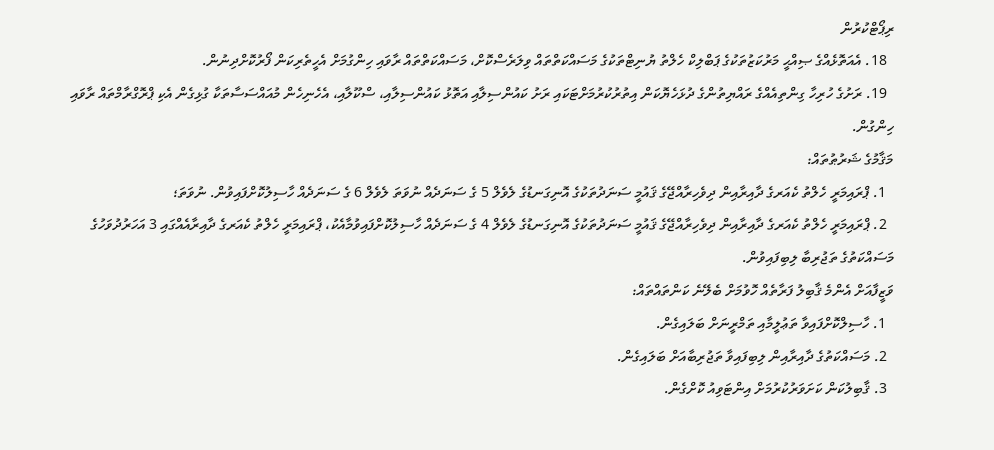ރިޕޯޓްކުރުން
  18. އެއަތޮޅެއްގެ ޞިއްޙީ މަރުކަޒުތަކުގެ ޕަބްލިކް ހެލްތު ޔުނިޓްތަކުގެ މަސައްކަތްތައް ވިލަރެސްކޮށް، މަސައްކަތްތައް ރާވައި ހިންގުމަށް އެހީތެރިކަން ފޯރުކޮށްދިނުން.
  19. ރަށުގެ ހުރިހާ ގިންތިއެއްގެ ރައްޔިތުންގެ ދުޅަހެޔޮކަން އިތުރުކުރުމަށްޓަކައި ރަށު ކައުންސިލާއި އަތޮޅު ކައުންސިލާއި، ސްކޫލާއި، އެހެނިހެން މުއައްސަސާތަކާ ގުޅިގެން އެކި ޕްރޮގްރާމްތައް ރާވައި ހިންގުން.
މަޤާމުގެ ޝަރުޠުތައް:
  1. ޕްރައިމަރީ ހެލްތު ކެއަރގެ ދާއިރާއިން ދިވެހިރާއްޖޭގެ ޤައުމީ ސަނަދުތަކުގެ އޮނިގަނޑުގެ ލެވެލް 5 ގެ ސަނަދެއް ނުވަތަ ލެވެލް 6 ގެ ސަނަދެއް ހާސިލުކޮށްފައިވުން. ނުވަތަ؛
  2. ޕްރައިމަރީ ހެލްތު ކެއަރގެ ދާއިރާއިން ދިވެހިރާއްޖޭގެ ޤައުމީ ސަނަދުތަކުގެ އޮނިގަނޑުގެ ލެވެލް 4 ގެ ސަނަދެއް ހާސިލުކޮށްފައިވުމާއެކު، ޕްރައިމަރީ ހެލްތު ކެއަރގެ ދާއިރާއެއްގައި 3 އަހަރުދުވަހުގެ މަސައްކަތުގެ ތަޖުރިބާ ލިބިފައިވުން.
ވަޒީފާއަށް އެންމެ ޤާބިލު ފަރާތެއް ހޮވުމަށް ބެލޭނެ ކަންތައްތައް:
  1. ހާސިލްކޮށްފައިވާ ތަޢުލީމާއި ތަމްރީނަށް ބަލައިގެން.
  2. މަސައްކަތުގެ ދާއިރާއިން ލިބިފައިވާ ތަޖުރިބާއަށް ބަލައިގެން.
  3. ޤާބިލުކަން ކަށަވަރުކުރުމަށް އިންޓަވިއު ކޮށްގެން.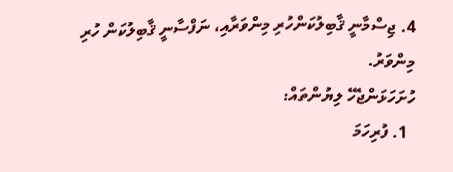4. ޖިސްމާނީ ޤާބިލުކަންހުރި މިންވަރާއި، ނަފްސާނީ ޤާބިލުކަން ހުރި މިންވަރު.
ހުށަހަޅަންޖެހޭ ލިޔުންތައް:
  1. ފުރިހަމަ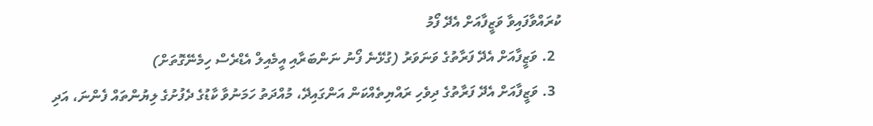ކުރައްވާފައިވާ ވަޒީފާއަށް އެދޭ ފޯމު
  2. ވަޒީފާއަށް އެދޭ ފަރާތުގެ ވަނަވަރު (ގުޅޭނެ ފޯނު ނަންބަރާއި އީމެއިލް އެޑްރެސް ހިމެނޭގޮތަށް)
  3. ވަޒީފާއަށް އެދޭ ފަރާތުގެ ދިވެހި ރައްޔިތެއްކަން އަންގައިދޭ، މުއްދަތު ހަމަނުވާ ކާޑުގެ ދެފުށުގެ ލިޔުންތައް ފެންނަ، އަދި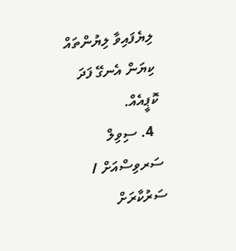ލިޔެފައިވާ ލިޔުންތައް ކިޔަން އެނގޭ ފަދަ ކޮޕީއެއް.
  4. ސިވިލް ސަރވިސްއަށް / ސަރުކާރަށް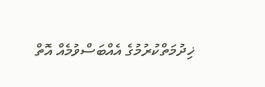ޚިދުމަތްކުރުމުގެ އެއްބަސްވުމެއް އޮތް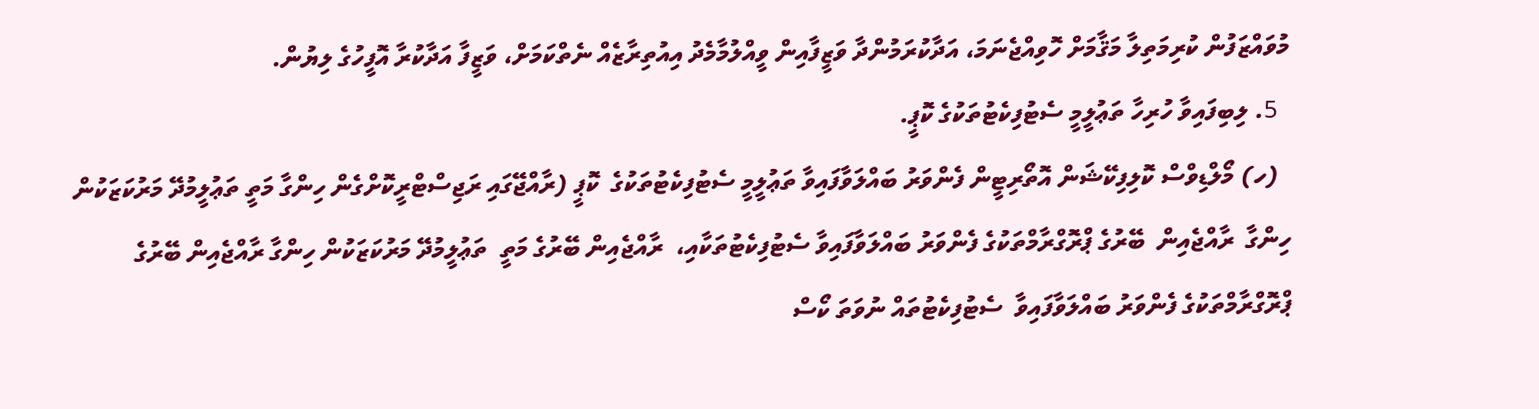މުވައްޒަފުން ކުރިމަތިލާ މަޤާމަށް ހޮވިއްޖެނަމަ، އަދާކުރަމުންދާ ވަޒީފާއިން ވީއްލުމާމެދު އިއުތިރާޒެއް ނެތްކަމަށް، ވަޒީފާ އަދާކުރާ އޮފީހުގެ ލިޔުން.
  5. ލިބިފައިވާ ހުރިހާ ތަޢުލީމީ ސެޓުފިކެޓުތަކުގެ ކޮޕީ.
  (ހ) މޯލްޑިވްސް ކޮލިފިކޭޝަން އޮތޯރިޓީން ފެންވަރު ބައްލަވާފައިވާ ތަޢުލީމީ ސެޓުފިކެޓުތަކުގެ  ކޮޕީ (ރާއްޖޭގައި ރަޖިސްޓްރީކޮށްގެން ހިންގާ މަތީ ތަޢުލީމުދޭ މަރުކަޒަކުން ހިންގާ  ރާއްޖެއިން  ބޭރުގެ ޕްރޮގްރާމްތަކުގެ ފެންވަރު ބައްލަވާފައިވާ ސެޓުފިކެޓުތަކާއި،  ރާއްޖެއިން ބޭރުގެ މަތީ  ތަޢުލީމުދޭ މަރުކަޒަކުން ހިންގާ ރާއްޖެއިން ބޭރުގެ ޕްރޮގްރާމްތަކުގެ ފެންވަރު ބައްލަވާފައިވާ  ސެޓުފިކެޓުތައް ނުވަތަ ކޯސް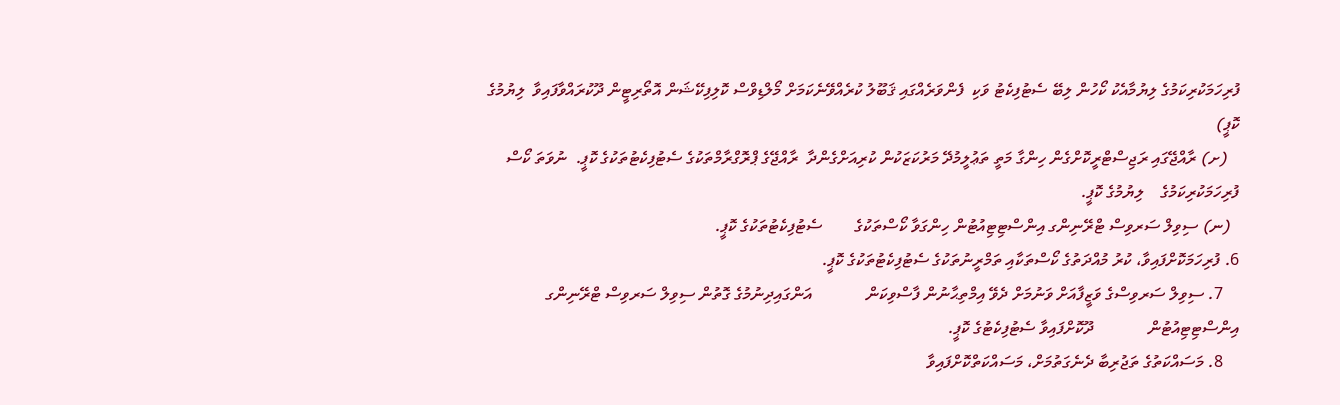ފުރިހަމަކުރިކަމުގެ ލިޔުމާއެކު ކޯހުން ލިބޭ ސެޓުފިކެޓު ވަކި  ފެންވަރެއްގައި ޤަބޫލު ކުރެއްވޭނެކަމަށް މޯލްޑިވްސް ކޮލިފިކޭޝަން އޮތޯރިޓީން ދޫކުރައްވާފައިވާ  ލިޔުމުގެ ކޮޕީ)
   (ށ) ރާއްޖޭގައި ރަޖިސްޓްރީކޮށްގެން ހިންގާ މަތީ ތަޢުލީމުދޭ މަރުކަޒަކުން ކުރިއަށްގެންދާ  ރާއްޖޭގެ ޕްރޮގްރާމްތަކުގެ ސެޓުފިކެޓުތަކުގެ ކޮޕީ.  ނުވަތަ ކޯސް ފުރިހަމަކުރިކަމުގެ    ލިޔުމުގެ ކޮޕީ.
  (ނ) ސިވިލް ސަރވިސް ޓްރޭނިންގ އިންސްޓިޓިއުޓުން ހިންގަވާ ކޯސްތަކުގެ        ސެޓުފިކެޓުތަކުގެ ކޮޕީ.
6. ފުރިހަމަކޮށްފައިވާ، ކުރު މުއްދަތުގެ ކޯސްތަކާއި ތަމްރީނުތަކުގެ ސެޓުފިކެޓުތަކުގެ ކޮޕީ.
    7. ސިވިލް ސަރވިސްގެ ވަޒީފާއަށް ވަނުމަށް ދެވޭ އިމްތިޙާނުން ފާސްވިކަން             އަންގައިދިނުމުގެ ގޮތުން ސިވިލް ސަރވިސް ޓްރޭނިންގ އިންސްޓިޓިއުޓުން             ދޫކޮށްފައިވާ ސެޓުފިކެޓުގެ ކޮޕީ.
    8. މަސައްކަތުގެ ތަޖުރިބާ ދެނެގަތުމަށް، މަސައްކަތްކޮށްފައިވާ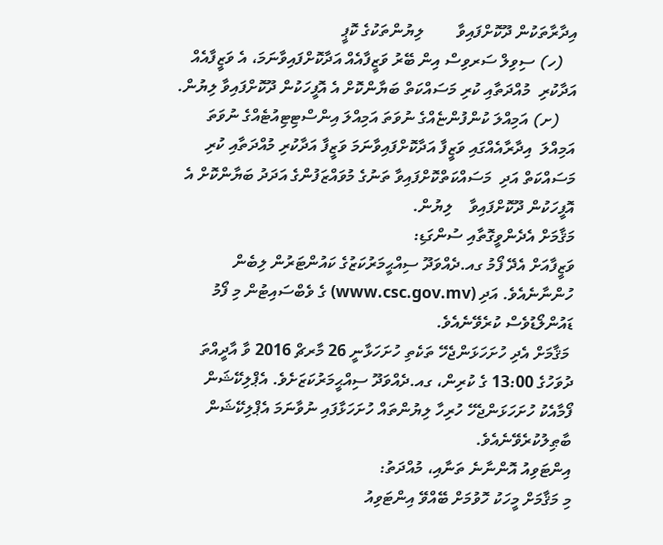އިދާރާތަކުން ދޫކޮށްފައިވާ        ލިޔުންތަކުގެ ކޮޕީ
   (ހ) ސިވިލް ސަރވިސް އިން ބޭރު ވަޒީފާއެއް އަދާކޮށްފައިވާނަމަ، އެ ވަޒީފާއެއް އަދާކުރި  މުއްދަތާއި ކުރި މަސައްކަތް ބަޔާންކޮށް އެ އޮފީހަކުން ދޫކޮށްފައިވާ ލިޔުން.
    (ށ) އަމިއްލަ ކުންފުންޏެއްގެ ނުވަތަ އަމިއްލަ އިންސްޓިޓިއުޓެއްގެ ނުވަތަ އަމިއްލަ  އިދާރާއެއްގައި ވަޒީފާ އަދާކޮށްފައިވާނަމަ ވަޒީފާ އަދާކުރި މުއްދަތާއި ކުރި މަސައްކަތް އަދި  މަސައްކަތްކޮށްފައިވާ ތަނުގެ މުވައްޒަފުންގެ އަދަދު ބަޔާންކޮށް އެ އޮފީހަކުން ދޫކޮށްފައިވާ    ލިޔުން.
މަޤާމަށް އެދެންވީގޮތާއި ސުންގަޑި:
ވަޒީފާއަށް އެދޭ ފޯމު ގއ.ދެއްވަދޫ ސިއްޙީމަރުކަޒުގެ ކައުންޓަރުން ލިބެން ހުންނާނެއެވެ. އަދި (www.csc.gov.mv) ގެ ވެބްސައިޓުން މި ފޯމު ޑައުންލޯޑުވެސް ކުރެވޭނެއެވެ.
 މަޤާމަށް އެދި ހުށަހަޅަންޖެހޭ ތަކެތި ހުށަހަޅާނީ 26 މާރޗް 2016 ވާ އާދީއްތަ ދުވަހުގެ 13:00 ގެ ކުރިން، ގއ.ދެއްވަދޫ ސިއްޙީމަރުކަޒަށެވެ. އެޕްލިކޭޝަން ފޯމާއެކު ހުށަހަޅަންޖެހޭ ހުރިހާ ލިޔުންތައް ހުށަހަޅާފައި ނުވާނަމަ އެޕްލިކޭޝަން ބާޠިލުކުރެވޭނެއެވެ.
އިންޓަވިއު އޮންނާނެ ތަނާއި، މުއްދަތު:
މި މަޤާމަށް މީހަކު ހޮވުމަށް ބޭއްވޭ އިންޓަވިއު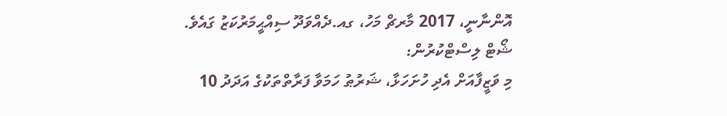އޮންނާނީ، 2017 މާރޗް މަހު، ގއ.ދެއްވަދޫ ސިއްޙީމަރުކަޒު ގައެވެ.
ޝޯޓް ލިސްޓްކުރުން:
މި ވަޒީފާއަށް އެދި ހުށަހަޅާ، ޝަރުޠު ހަމަވާ ފަރާތްތަކުގެ އަދަދު 10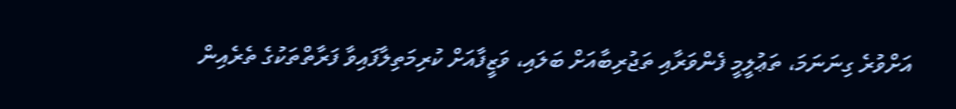އަށްވުރެ ގިނަނަމަ، ތަޢުލީމީ ފެންވަރާއި ތަޖުރިބާއަށް ބަލައި، ވަޒީފާއަށް ކުރިމަތިލާފައިވާ ފަރާތްތަކުގެ ތެރެއިން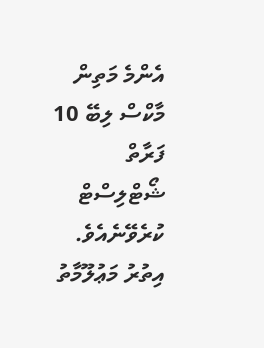އެންމެ މަތިން މާކްސް ލިބޭ 10 ފަރާތް ޝޯޓްލިސްޓް ކުރެވޭނެއެވެ.
އިތުރު މަޢުލޫމާތު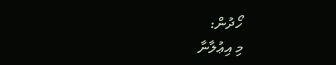ހޯދުން:
މި އިޢުލާނާ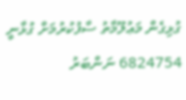ގުޅިގެން މަޢުލޫމާތު ސާފުކުރުމަށް ގުޅާނީ 6824754 ނަންބަރު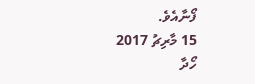ފޯނާއެވެ.
15 މާރިޗު 2017
ހޯދާ